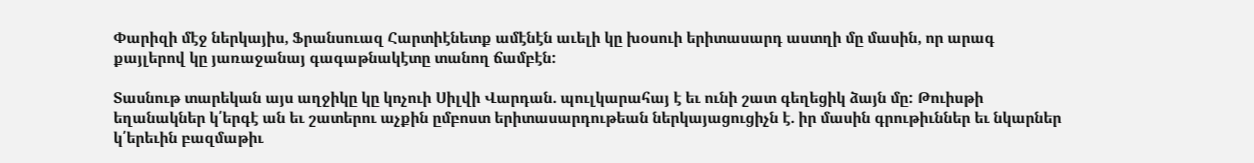Փարիզի մէջ ներկայիս, Ֆրանսուազ Հարտիէնետք ամէնէն աւելի կը խօսուի երիտասարդ աստղի մը մասին, որ արագ քայլերով կը յառաջանայ գագաթնակէտը տանող ճամբէն:

Տասնութ տարեկան այս աղջիկը կը կոչուի Սիլվի Վարդան. պուլկարահայ է եւ ունի շատ գեղեցիկ ձայն մը: Թուիսթի եղանակներ կ՛երգէ ան եւ շատերու աչքին ըմբոստ երիտասարդութեան ներկայացուցիչն է. իր մասին գրութիւններ եւ նկարներ կ՛երեւին բազմաթիւ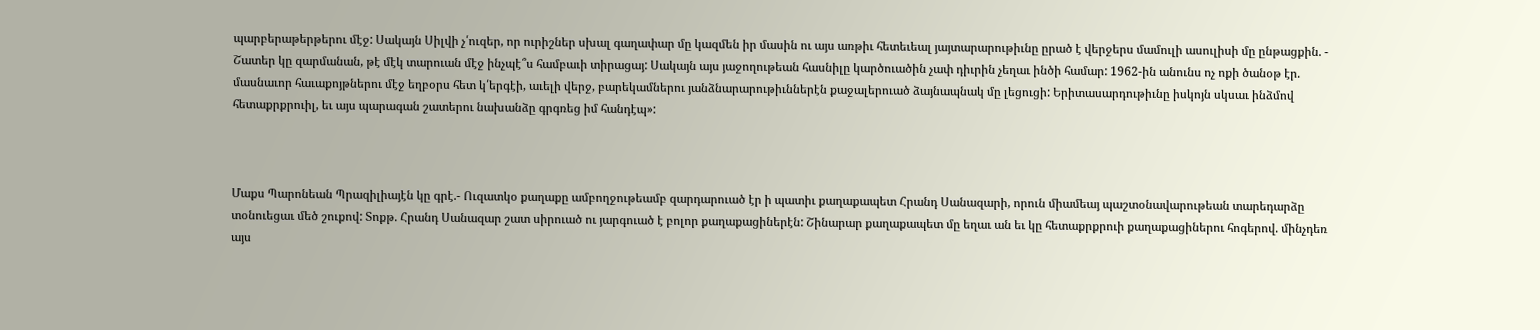պարբերաթերթերու մէջ: Սակայն Սիլվի չ՛ուզեր, որ ուրիշներ սխալ գաղափար մը կազմեն իր մասին ու այս առթիւ հետեւեալ յայտարարութիւնը ըրած է վերջերս մամուլի ասուլիսի մը ընթացքին. - Շատեր կը զարմանան, թէ մէկ տարուան մէջ ինչպէ՞ս համբաւի տիրացայ: Սակայն այս յաջողութեան հասնիլը կարծուածին չափ դիւրին չեղաւ ինծի համար: 1962-ին անունս ոչ ոքի ծանօթ էր. մասնաւոր հաւաքոյթներու մէջ եղբօրս հետ կ՛երգէի, աւելի վերջ, բարեկամներու յանձնարարութիւններէն քաջալերուած ձայնապնակ մը լեցուցի: Երիտասարդութիւնը իսկոյն սկսաւ ինձմով հետաքրքրուիլ, եւ այս պարագան շատերու նախանձը գրգռեց իմ հանդէպ»:



Մաքս Պարոնեան Պրազիլիայէն կը գրէ.- Ուզատկօ քաղաքը ամբողջութեամբ զարդարուած էր ի պատիւ քաղաքապետ Հրանդ Սանազարի, որուն միամեայ պաշտօնավարութեան տարեդարձը տօնուեցաւ մեծ շուքով: Տոքթ. Հրանդ Սանազար շատ սիրուած ու յարգուած է բոլոր քաղաքացիներէն: Շինարար քաղաքապետ մը եղաւ ան եւ կը հետաքրքրուի քաղաքացիներու հոգերով. մինչդեռ այս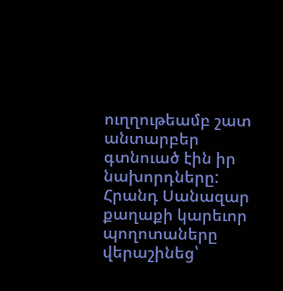ուղղութեամբ շատ անտարբեր գտնուած էին իր նախորդները: Հրանդ Սանազար քաղաքի կարեւոր պողոտաները  վերաշինեց՝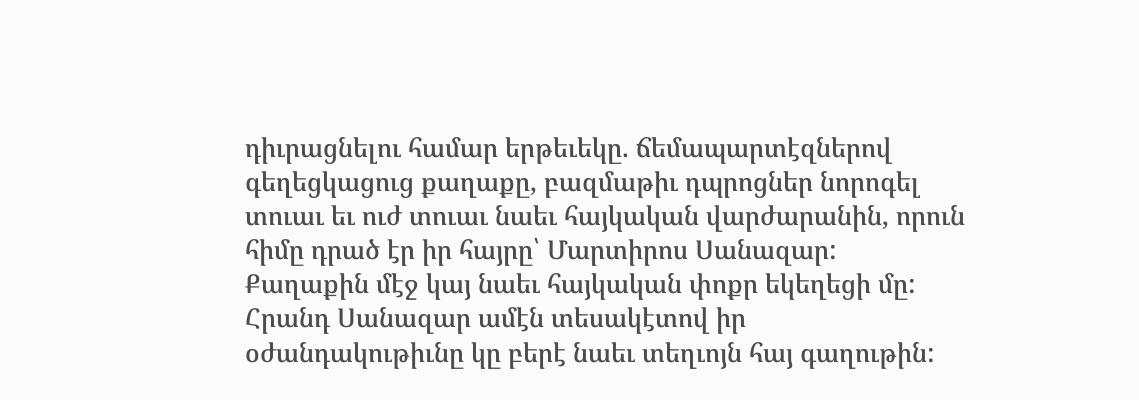դիւրացնելու համար երթեւեկը. ճեմապարտէզներով գեղեցկացուց քաղաքը, բազմաթիւ դպրոցներ նորոգել տուաւ եւ ուժ տուաւ նաեւ հայկական վարժարանին, որուն հիմը դրած էր իր հայրը՝ Մարտիրոս Սանազար: Քաղաքին մէջ կայ նաեւ հայկական փոքր եկեղեցի մը: Հրանդ Սանազար ամէն տեսակէտով իր օժանդակութիւնը կը բերէ նաեւ տեղւոյն հայ գաղութին: